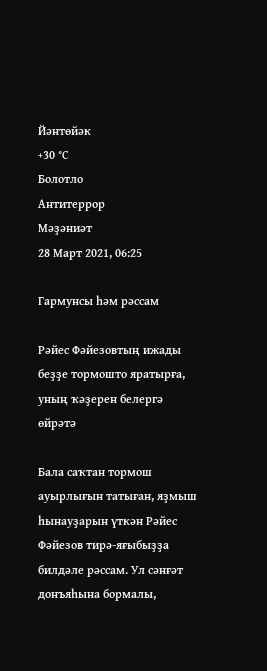Йәнтөйәк
+30 °С
Болотло
Антитеррор
Мәҙәниәт
28 Март 2021, 06:25

Гармунсы һәм рәссам

Рәйес Фәйезовтың ижады беҙҙе тормошто яратырға, уның ҡәҙерен белергә өйрәтә

Бала саҡтан тормош ауырлығын татыған, яҙмыш һынауҙарын үткән Рәйес Фәйезов тирә-яғыбыҙҙа билдәле рәссам. Ул сәнғәт донъяһына бормалы,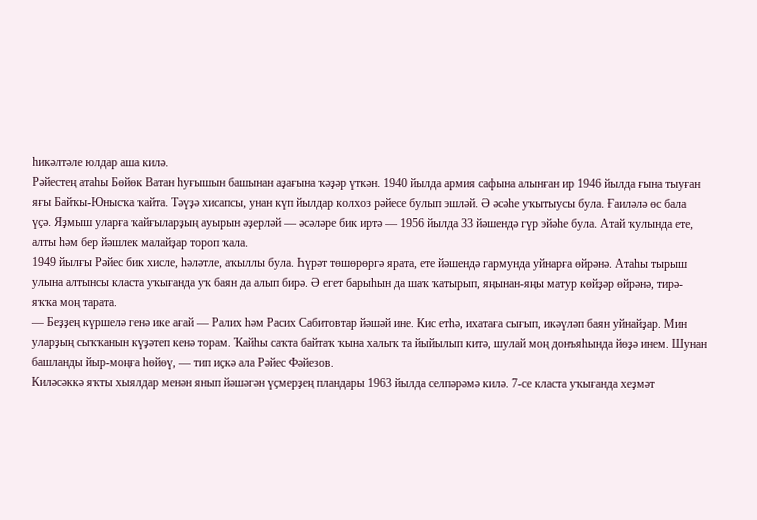һикәлтәле юлдар аша килә.
Рәйестең атаһы Бөйөк Ватан һуғышын башынан аҙағына ҡәҙәр үткән. 1940 йылда армия сафына алынған ир 1946 йылда ғына тыуған яғы Байҡы-Юнысҡа ҡайта. Тәүҙә хисапсы, унан күп йылдар колхоз рәйесе булып эшләй. Ә әсәһе уҡытыусы була. Ғаиләлә өс бала үҫә. Яҙмыш уларға ҡайғыларҙың ауырын әҙерләй — әсәләре бик иртә — 1956 йылда 33 йәшендә гүр эйәһе була. Атай ҡулында ете, алты һәм бер йәшлек малайҙар тороп ҡала.
1949 йылғы Рәйес бик хисле, һәләтле, аҡыллы була. Һүрәт төшөрөргә ярата, ете йәшендә гармунда уйнарға өйрәнә. Атаһы тырыш улына алтынсы класта уҡығанда уҡ баян да алып бирә. Ә егет барыһын да шаҡ ҡатырып, яңынан-яңы матур көйҙәр өйрәнә, тирә-яҡҡа моң тарата.
— Беҙҙең күршелә генә ике ағай — Ралих һәм Расих Сабитовтар йәшәй ине. Кис етһә, ихатаға сығып, икәүләп баян уйнайҙар. Мин уларҙың сыҡҡанын күҙәтеп кенә торам. Ҡайһы саҡта байтаҡ ҡына халыҡ та йыйылып китә, шулай моң донъяһында йөҙә инем. Шунан башланды йыр-моңға һөйөү, — тип иҫкә ала Рәйес Фәйезов.
Киләсәккә яҡты хыялдар менән янып йәшәгән үҫмерҙең пландары 1963 йылда селпәрәмә килә. 7-се класта уҡығанда хеҙмәт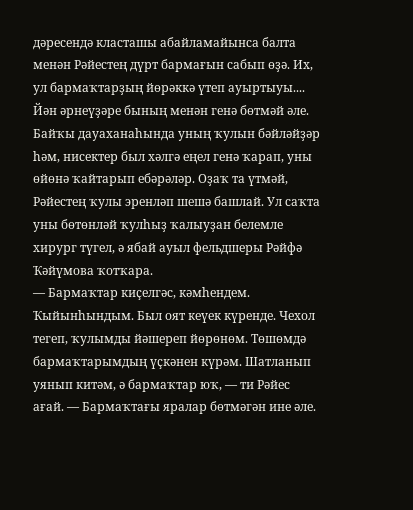дәресендә класташы абайламайынса балта менән Рәйестең дүрт бармағын сабып өҙә. Их, ул бармаҡтарҙың йөрәккә үтеп ауыртыуы.... Йән әрнеүҙәре бының менән генә бөтмәй әле. Байҡы дауаханаһында уның ҡулын бәйләйҙәр һәм, нисектер был хәлгә еңел генә ҡарап, уны өйөнә ҡайтарып ебәрәләр. Оҙаҡ та үтмәй, Рәйестең ҡулы эренләп шешә башлай. Ул саҡта уны бөтөнләй ҡулһыҙ ҡалыуҙан белемле хирург түгел, ә ябай ауыл фельдшеры Рәйфә Ҡәйүмова ҡотҡара.
— Бармаҡтар киҫелгәс, кәмһендем. Ҡыйынһындым. Был оят кеүек күренде. Чехол тегеп, ҡулымды йәшереп йөрөнөм. Төшөмдә бармаҡтарымдың үҫкәнен күрәм. Шатланып уянып китәм, ә бармаҡтар юҡ, — ти Рәйес ағай. — Бармаҡтағы яралар бөтмәгән ине әле.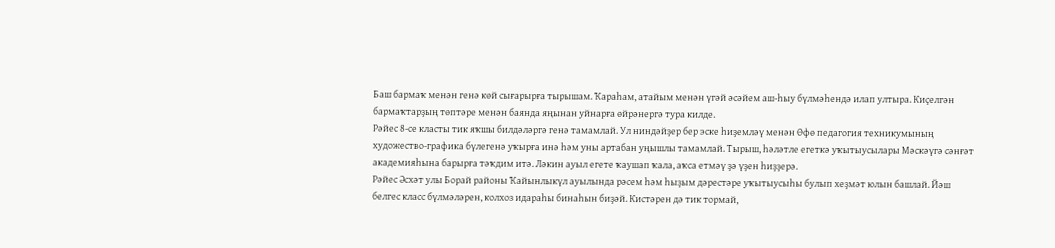Баш бармаҡ менән генә көй сығарырға тырышам. Ҡараһам, атайым менән үгәй әсәйем аш-һыу бүлмәһендә илап ултыра. Киҫелгән бармаҡтарҙың төптәре менән баянда яңынан уйнарға өйрәнергә тура килде.
Рәйес 8-се класты тик яҡшы билдәләргә генә тамамлай. Ул ниндәйҙер бер эске һиҙемләү менән Өфө педагогия техникумының художество-графика бүлегенә уҡырға инә һәм уны артабан уңышлы тамамлай. Тырыш, һәләтле егеткә уҡытыусылары Мәскәүгә сәнғәт академияһына барырға тәҡдим итә. Ләкин ауыл егете ҡаушап ҡала, аҡса етмәү ҙә үҙен һиҙҙерә.
Рәйес Әсхәт улы Борай районы Ҡайынлыкүл ауылында рәсем һәм һыҙым дәрестәре уҡытыусыһы булып хеҙмәт юлын башлай. Йәш белгес класс бүлмәләрен, колхоз идараһы бинаһын биҙәй. Кистәрен дә тик тормай,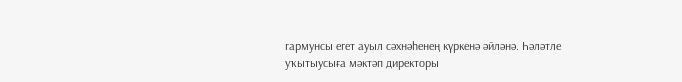гармунсы егет ауыл сәхнәһенең күркенә әйләнә. Һәләтле уҡытыусыға мәктәп директоры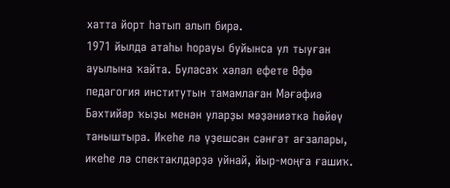хатта йорт һатып алып бирә.
1971 йылда атаһы һорауы буйынса ул тыуған ауылына ҡайта. Буласаҡ хәләл ефете Өфө педагогия институтын тамамлаған Мәғәфиә Бәхтийәр ҡыҙы менән уларҙы мәҙәниәткә һөйөү таныштыра. Икеһе лә үҙешсән сәнғәт ағзалары, икеһе лә спектаклдәрҙә уйнай, йыр-моңға ғашиҡ.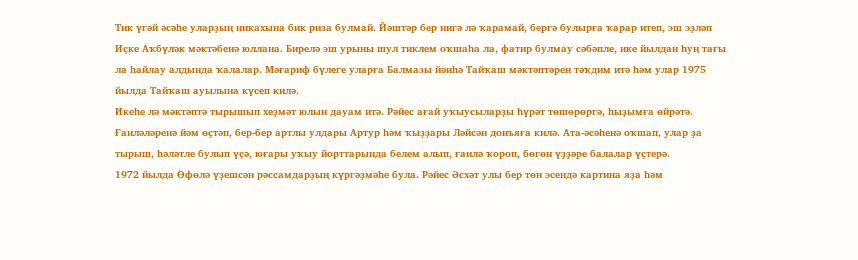Тик үгәй әсәһе уларҙың никахына бик риза булмай. Йәштәр бер нигә лә ҡарамай, бергә булырға ҡарар итеп, эш эҙләп Иҫке Аҡбүләк мәктәбенә юллана. Бирелә эш урыны шул тиклем оҡшаһа ла, фатир булмау сәбәпле, ике йылдан һуң тағы ла һайлау алдында ҡалалар. Мәғариф бүлеге уларға Балмазы йәиһә Тайҡаш мәктәптәрен тәҡдим итә һәм улар 1975 йылда Тайҡаш ауылына күсеп килә.
Икеһе лә мәктәптә тырышып хеҙмәт юлын дауам итә. Рәйес ағай уҡыусыларҙы һүрәт төшөрөргә, һыҙымға өйрәтә.
Ғаиләләренә йәм өҫтәп, бер-бер артлы улдары Артур һәм ҡыҙҙары Ләйсән донъяға килә. Ата-әсәһенә оҡшап, улар ҙа тырыш, һәләтле булып үҫә, юғары уҡыу йорттарында белем алып, ғаилә ҡороп, бөгөн үҙҙәре балалар үҫтерә.
1972 йылда Өфөлә үҙешсән рәссамдарҙың күргәҙмәһе була. Рәйес Әсхәт улы бер төн эсендә картина яҙа һәм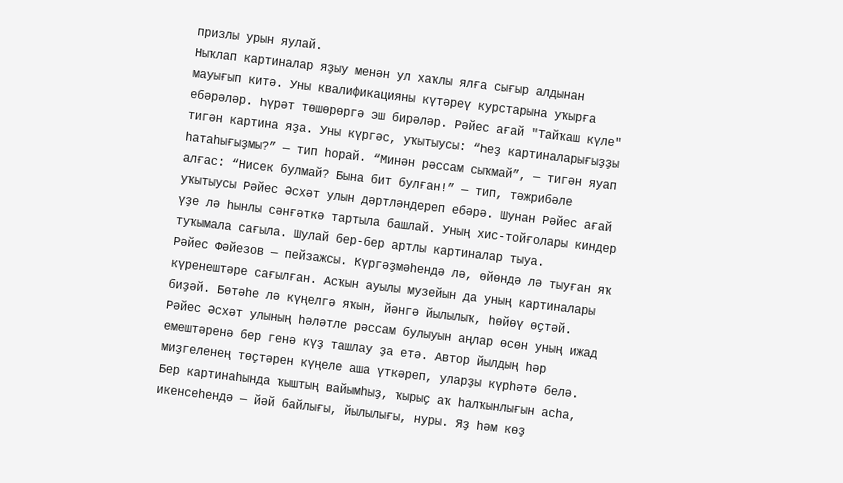призлы урын яулай.
Ныҡлап картиналар яҙыу менән ул хаҡлы ялға сығыр алдынан мауығып китә. Уны квалификацияны күтәреү курстарына уҡырға ебәрәләр. Һүрәт төшөрөргә эш бирәләр. Рәйес ағай "Тайҡаш күле" тигән картина яҙа. Уны күргәс, уҡытыусы: “Һеҙ картиналарығыҙҙы һатаһығыҙмы?” — тип һорай. “Минән рәссам сыҡмай”, — тигән яуап алғас: “Нисек булмай? Бына бит булған!” — тип, тәжрибәле уҡытыусы Рәйес Әсхәт улын дәртләндереп ебәрә. Шунан Рәйес ағай үҙе лә һынлы сәнғәткә тартыла башлай. Уның хис-тойғолары киндер туҡымала сағыла. Шулай бер-бер артлы картиналар тыуа.
Рәйес Фәйезов — пейзажсы. Күргәҙмәһендә лә, өйөндә лә тыуған яҡ күренештәре сағылған. Асҡын ауылы музейын да уның картиналары биҙәй. Бөтәһе лә күңелгә яҡын, йәнгә йылылыҡ, һөйөү өҫтәй. Рәйес Әсхәт улының һәләтле рәссам булыуын аңлар өсөн уның ижад емештәренә бер генә күҙ ташлау ҙа етә. Автор йылдың һәр миҙгеленең төҫтәрен күңеле аша үткәреп, уларҙы күрһәтә белә. Бер картинаһында ҡыштың вайымһыҙ, ҡырыҫ аҡ һалҡынлығын асһа, икенсеһендә — йәй байлығы, йылылығы, нуры. Яҙ һәм көҙ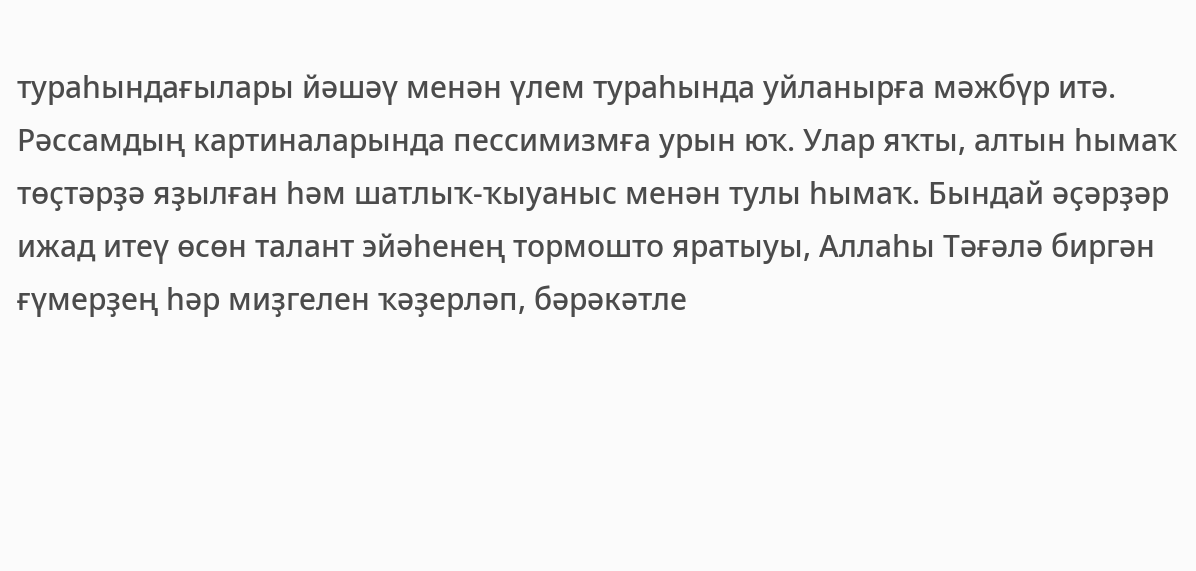тураһындағылары йәшәү менән үлем тураһында уйланырға мәжбүр итә.
Рәссамдың картиналарында пессимизмға урын юҡ. Улар яҡты, алтын һымаҡ төҫтәрҙә яҙылған һәм шатлыҡ-ҡыуаныс менән тулы һымаҡ. Бындай әҫәрҙәр ижад итеү өсөн талант эйәһенең тормошто яратыуы, Аллаһы Тәғәлә биргән ғүмерҙең һәр миҙгелен ҡәҙерләп, бәрәкәтле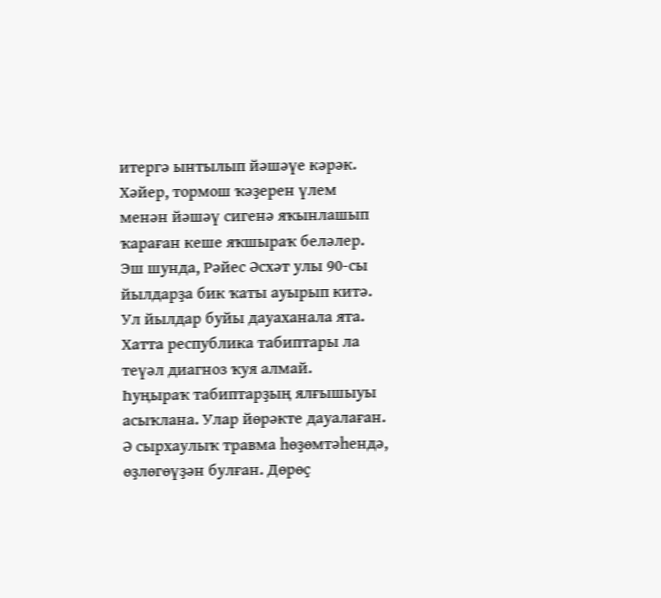итергә ынтылып йәшәүе кәрәк. Хәйер, тормош ҡәҙерен үлем менән йәшәү сигенә яҡынлашып ҡараған кеше яҡшыраҡ беләлер.
Эш шунда, Рәйес Әсхәт улы 90-сы йылдарҙа бик ҡаты ауырып китә. Ул йылдар буйы дауаханала ята. Хатта республика табиптары ла теүәл диагноз ҡуя алмай.
Һуңыраҡ табиптарҙың ялғышыуы асыҡлана. Улар йөрәкте дауалаған. Ә сырхаулыҡ травма һөҙөмтәһендә, өҙлөгөүҙән булған. Дөрөҫ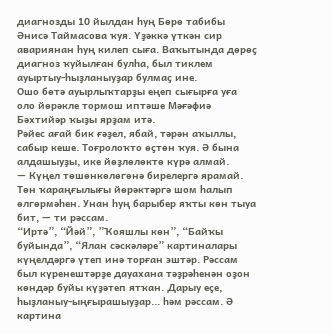диагнозды 10 йылдан һуң Бөрө табибы Әнисә Таймасова ҡуя. Үҙәккә үткән сир авариянан һуң килеп сыға. Ваҡытында дөрөҫ диагноз ҡуйылған булһа, был тиклем ауыртыу-һыҙланыуҙар булмаҫ ине.
Ошо бөтә ауырлыҡтарҙы еңеп сығырға уға оло йөрәкле тормош иптәше Мәғәфиә Бәхтийәр ҡыҙы ярҙам итә.
Рәйес ағай бик ғәҙел, ябай, тәрән аҡыллы, сабыр кеше. Тоғролоҡто өҫтөн ҡуя. Ә бына алдашыуҙы, ике йөҙлөлөктө күрә алмай.
— Күңел төшөнкөлөгөнә бирелергә ярамай. Төн ҡараңғылығы йөрәктәргә шом һалып өлгөрмәһен. Унан һуң барыбер яҡты көн тыуа бит, — ти рәссам.
“Иртә”, “Йәй”, ”Ҡояшлы көн”, “Байҡы буйында”, “Ялан сәскәләре” картиналары күңелдәргә үтеп инә торған эштәр. Рәссам был күренештәрҙе дауахана тәҙрәһенән оҙон көндәр буйы күҙәтеп ятҡан. Дарыу еҫе, һыҙланыу-ыңғырашыуҙар... һәм рәссам. Ә картина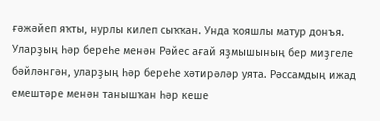ғәжәйеп яҡты, нурлы килеп сыҡҡан. Унда ҡояшлы матур донъя. Уларҙың һәр береһе менән Рәйес ағай яҙмышының бер миҙгеле бәйләнгән, уларҙың һәр береһе хәтирәләр уята. Рәссамдың ижад емештәре менән танышҡан һәр кеше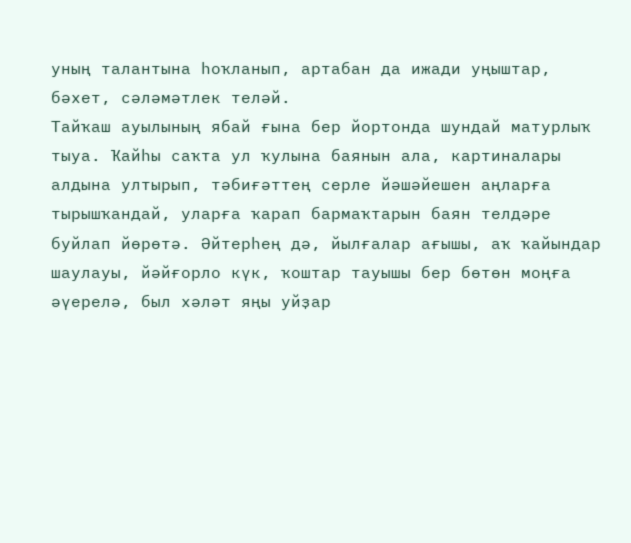уның талантына һоҡланып, артабан да ижади уңыштар, бәхет, сәләмәтлек теләй.
Тайҡаш ауылының ябай ғына бер йортонда шундай матурлыҡ тыуа. Ҡайһы саҡта ул ҡулына баянын ала, картиналары алдына ултырып, тәбиғәттең серле йәшәйешен аңларға тырышҡандай, уларға ҡарап бармаҡтарын баян телдәре буйлап йөрөтә. Әйтерһең дә, йылғалар ағышы, аҡ ҡайындар шаулауы, йәйғорло күк, ҡоштар тауышы бер бөтөн моңға әүерелә, был хәләт яңы уйҙар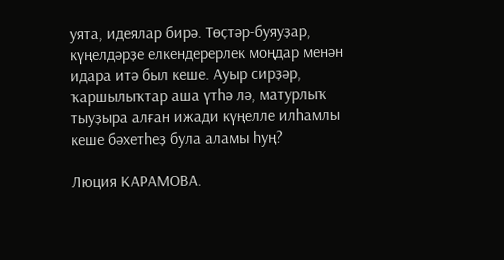уята, идеялар бирә. Төҫтәр-буяуҙар, күңелдәрҙе елкендерерлек моңдар менән идара итә был кеше. Ауыр сирҙәр, ҡаршылыҡтар аша үтһә лә, матурлыҡ тыуҙыра алған ижади күңелле илһамлы кеше бәхетһеҙ була аламы һуң?

Люция КАРАМОВА.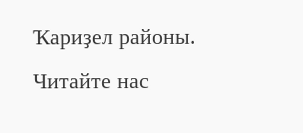Ҡариҙел районы.
Читайте нас